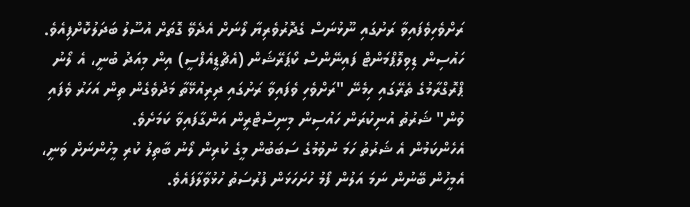ރަށްވެހިވެފައިވާ ރަށުގައި ނޫޅުނަސް ގެދޮރުވެރިޔާ ލޯނަށް އެދެވޭ ގޮތަށް އުސޫލު ބަދަލުކޮށްފިއެވެ.
ހައުސިން ޑިވިލޮޕްމަންޓް ފައިނޭންސް ކޯޕަރޭޝަން (އެޗްޑީއެފްސީ) އިން މިއަދު ބުނީ، އެ ލޯނު ޕްރޮގްރާމުގެ ތެރޭގައި ހިމެނޭ "ރަށްވެހި ވެފައިވާ ރަށުގައި ދިރިއުޅޭތާ މަދުވެގެން ތިން އަހަރު ވެފައި ވުން" ޝަރުތު އުނިކުރަން ހައުސިން މިނިސްޓްރީން އަންގާފައިވާ ކަމަށެވެ.
އެހެންކަމުން އެ ޝަރުތު ހަމަ ނުވުމުގެ ސަބަބުން މީގެ ކުރިން ލޯނު ބާތިލު ކުރި މީހުންނަށް ވަނީ، އެމީހުން ބޭނުން ނަމަ އަލުން ފޯމު ހުށަހަޅަން ފުރުސަތު ހުޅުވާލާފައެވެ.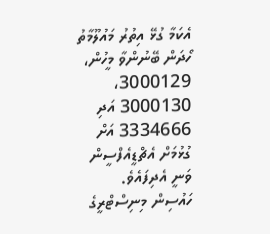އެކަމާ ގުޅޭ އިތުރު މައުލޫމާތު ހޯދަން ބޭނުންވާ މީހުން، 3000129، 3000130 އަދި 3334666 އަށް ގުޅުމަށް އެޗްޑީއެފްސީން ވަނީ އެދިފައެވެ.
ހައުސިން މިނިސްޓްރީގެ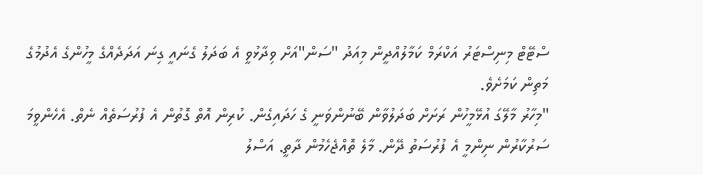ސްޓޭޓް މިނިސްޓަރު އަކްރަމް ކަމާލުއްދީން މިއަދު "ސަން"އަށް ވިދާޅުވީ އެ ބަދަލު ގެނައީ ގިނަ އަދަދެއްގެ މީހުންގެ އެދުމުގެ މަތިން ކަމަށެވެ.
"މިހާރު މާލޭގަ އުޅޭމީހުން ރަށަށް ބަދަލުވާން ބޭނުންވަނީ ގެ ހަދައިގެން. ކުރިން އޮތް ގޮތުން އެ ފުރުސަތެއް ނެތް. އެހެންވީމަ ސަރުކާރުން ނިންމީ އެ ފުރުސަތު ދޭން. މާލެ ތޮއްޖެހެމުން ދާތީ. އަސްލު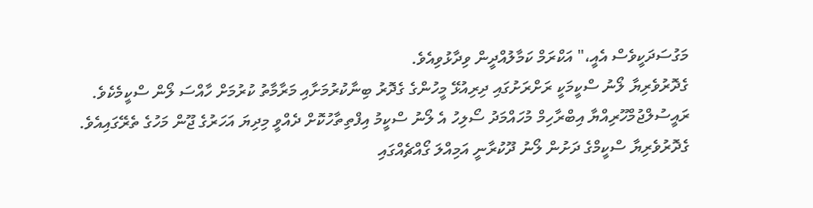މަގުސަދަކީވެސް އެއީ،" އަކްރަމް ކަމާލުއްދީން ވިދާޅުވިއެވެ.
ގެދޮރުވެރިޔާ ލޯނު ސްކީމަކީ ރަށްރަށުގައި ދިރިއުޅޭ މީހުންގެ ގެދޮރު ބިނާކުރުމަށާއި މަރާމާތު ކުރުމަށް ހާއްސަ ލޯން ސްކީމެކެވެ.
ރައީސުލްޖުމްހޫރިއްޔާ އިބްރާހިމް މުހައްމަދު ސޯލިހު އެ ލޯނު ސްކީމު އިފްތިތާހުކޮށް ދެއްވީ މިދިޔަ އަހަރުގެ ޖޫން މަހުގެ ތެރޭގައިއެވެ.
ގެދޮރުވެރިޔާ ސްކީމްގެ ދަށުން ލޯނު ދޫކުރާނީ އަމިއްލަ ގޯއްޗެއްގައި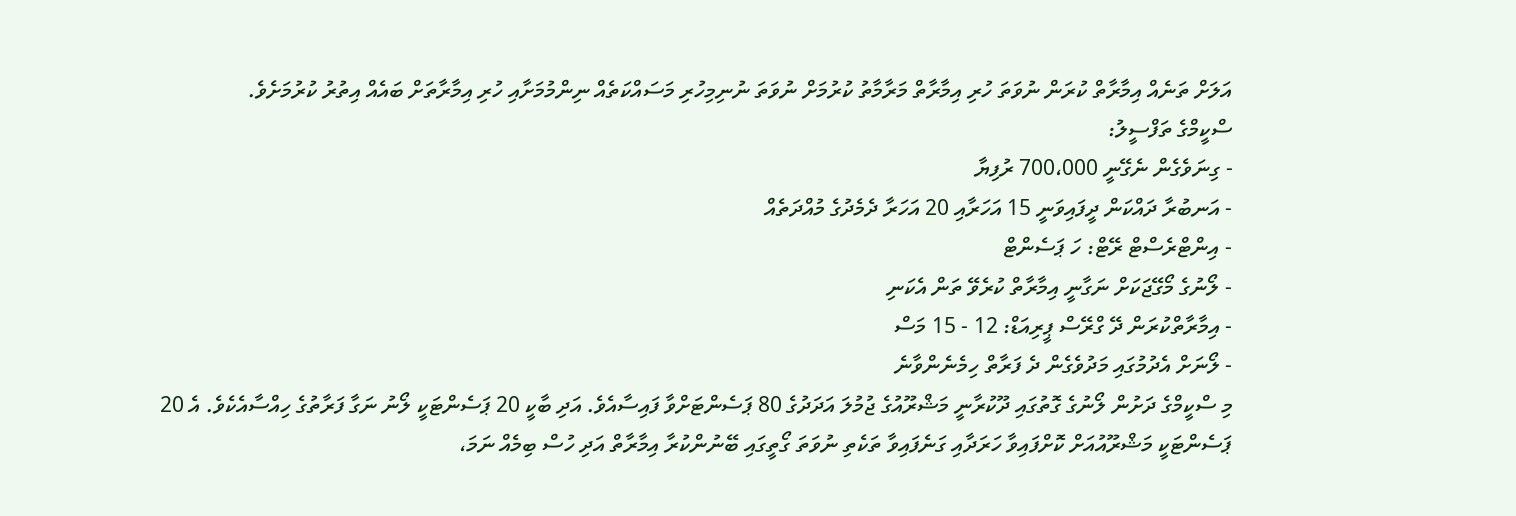އަލަށް ތަނެއް އިމާރާތް ކުރަން ނުވަތަ ހުރި އިމާރާތް މަރާމާތު ކުރުމަށް ނުވަތަ ނުނިމިހުރި މަސައްކަތެއް ނިންމުމަށާއި ހުރި އިމާރާތަށް ބައެއް އިތުރު ކުރުމަށެވެ.
ސްކީމްގެ ތަފްސީލު:
- ގިނަވެގެން ނެގޭނީ 700،000 ރުފިޔާ
- އަނބުރާ ދައްކަން ދީފައިވަނީ 15 އަހަރާއި 20 އަހަރާ ދެމެދުގެ މުއްދަތެއް
- އިންޓްރެސްޓް ރޭޓް: ހަ ޕަސެންޓް
- ލޯނުގެ މޯގޭޖަކަށް ނަގާނީ އިމާރާތް ކުރެވޭ ތަން އެކަނި
- އިމާރާތްކުރަން ދޭ ގްރޭސް ޕީރިއަޑް: 12 - 15 މަސް
- ލޯނަށް އެދުމުގައި މަދުވެގެން ދެ ފަރާތް ހިމެނެންވާނެ
މި ސްކީމްގެ ދަށުން ލޯނުގެ ގޮތުގައި ދޫކުރާނީ މަޝްރޫއުގެ ޖުމުލަ އަދަދުގެ 80 ޕަސެންޓަށްވާ ފައިސާއެވެ. އަދި ބާކީ 20 ޕަސެންޓަކީ ލޯނު ނަގާ ފަރާތުގެ ހިއްސާއެކެވެ. އެ 20 ޕަސެންޓަކީ މަޝްރޫއުއަށް ކޮށްފައިވާ ހަރަދާއި ގަނެފައިވާ ތަކެތި ނުވަތަ ގޯތީގައި ބޭނުންކުރާ އިމާރާތް އަދި ހުސް ބިމެއް ނަމަ،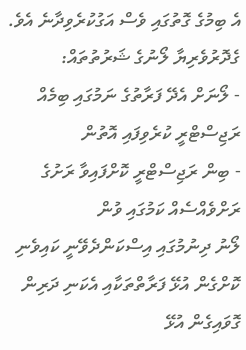އެ ބިމުގެ ގޮތުގައި ވެސް އަގުކުރެވިދާނެ އެވެ.
ގެދޮރުވެރިޔާ ލޯނުގެ ޝަރުތުތައް:
- ލޯނަށް އެދޭ ފަރާތުގެ ނަމުގައި ބިމެއް ރަޖިސްޓްރީ ކުރެވިފައި އޮތުން
- ބިން ރަޖިސްޓްރީ ކޮށްފައިވާ ރަށުގެ ރަށްވެއްސެއް ކަމުގައި ވުން
ލޯނު ދިނުމުގައި އިސްކަންދެވޭނީ ކައިވެނި ކޮށްގެން އުޅޭ ފަރާތްތަކާއި އެކަނި ދަރިން ގޮވައިގެން އުޅޭ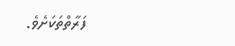ފަރާތްތަކަށެވެ.